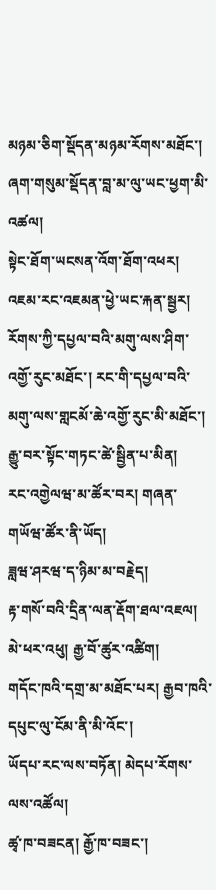མཉམ་ཅིག་སྡོདན་མཉམ་རོགས་མཐོང་། ཞག་གསུམ་སྡོདན་བླ་མ་ལུ་ཡང་ཕྱག་མི་འཚལ།
སྟེང་ཐོག་ཡངསན་འོག་ཐོག་འཕར། འཇམ་རང་འཇམན་ཕྱེ་ཡང་རྐན་སྦྱར།
རོགས་ཀྱི་དཔྱལ་བའི་མགུ་ལས་ཤིག་འགྱོ་རུང་མཐོང་། རང་གི་དཔྱལ་བའི་མགུ་ལས་གླངམོ་ཆེ་འགྱོ་རུང་མི་མཐོང་།
རྒྱུ་བར་སྟོང་གཏང་ཚེ་སྦྱིན་པ་མིན།
རང་འགྱེལཝ་མ་ཚོར་བར། གཞན་གཡོཝ་ཚོར་ནི་ཡོད།
ཟླཝ་ཤརཝ་ད་ཉིམ་མ་བརྗེད།
རྟ་གསོ་བའི་དྲིན་ལན་རྡོག་ཐལ་འཇལ།
མེ་ཕར་འཕུ། རྒྱ་བོ་ཚུར་འཚིག།
གདོང་ཁའི་དགྲ་མ་མཐོང་པར། རྒྱབ་ཁའི་དཔུང་ལུ་ངོམ་ནི་མི་འོང་།
ཡོདཔ་རང་ལས་བཏོན། མེདཔ་རོགས་ལས་འཚོལ།
ཚྭ་ཁ་བཟངན། རྒྱོ་ཁ་བཟང་།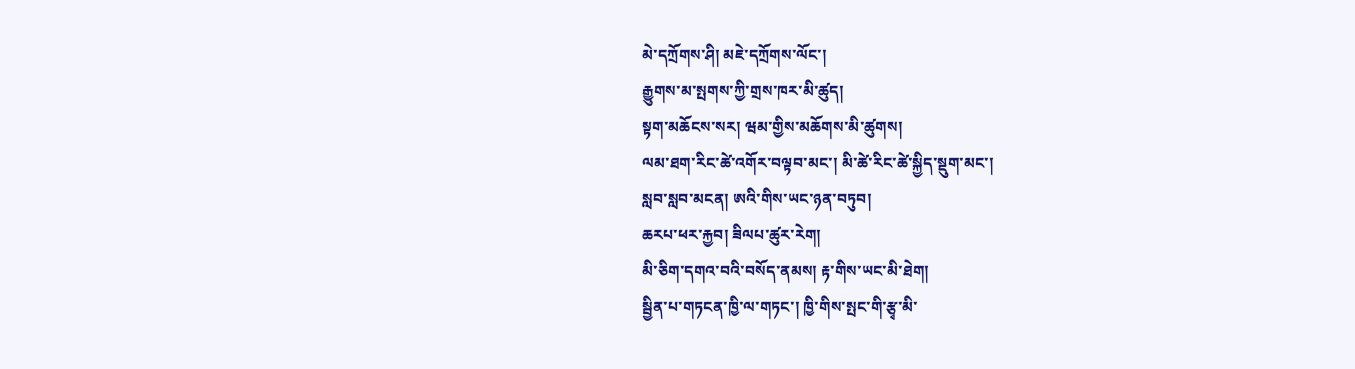མེ་དཀྲོགས་ཤི། མཇེ་དཀྲོགས་ལོང་།
རྒྱུགས་མ་སྤགས་ཀྱི་གྲས་ཁར་མི་ཚུད།
སྟག་མཆོངས་སར། ཝམ་གྱིས་མཆོགས་མི་ཚུགས།
ལམ་ཐག་རིང་ཚེ་འགོར་བལྟབ་མང་། མི་ཚེ་རིང་ཚེ་སྐྱིད་སྡུག་མང་།
སླབ་སླབ་མངན། ཨའི་གིས་ཡང་ཉན་བཏུབ།
ཆརཔ་ཕར་རྐྱབ། ཟིལཔ་ཚུར་རེག།
མི་ཅིག་དགའ་བའི་བསོད་ནམས། རྟ་གིས་ཡང་མི་ཐེག།
སྦྱིན་པ་གཏངན་ཁྱི་ལ་གཏང་། ཁྱི་གིས་སྤང་གི་རྩྭ་མི་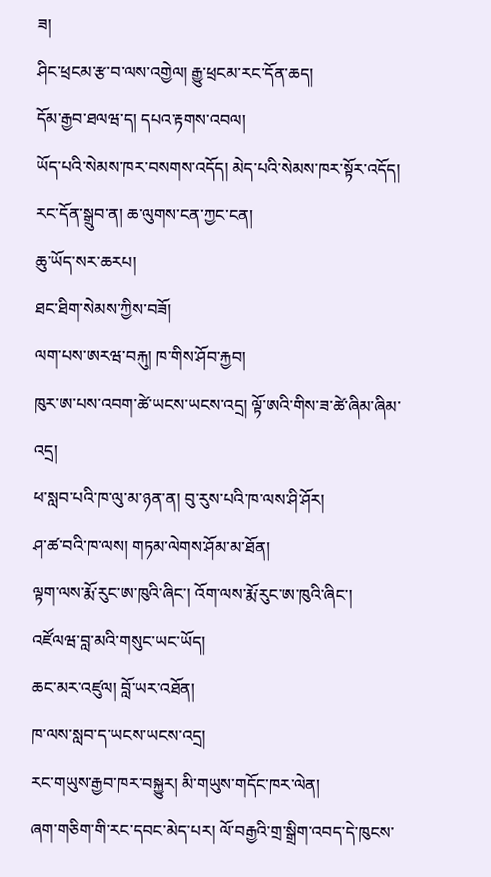ཟ།
ཤིང་ཕྲངམ་རྩ་བ་ལས་འགྱེལ། རྒྱུ་ཕྲངམ་རང་དོན་ཆད།
དོམ་རྒྱབ་ཐལཝ་ད། དཔའ་རྟགས་འབལ།
ཡོད་པའི་སེམས་ཁར་བསགས་འདོད། མེད་པའི་སེམས་ཁར་སྟོར་འདོད།
རང་དོན་སྒྲུབ་ན། ཆ་ལུགས་ངན་ཀྱང་ངན།
ཆུ་ཡོད་སར་ཆརཔ།
ཐང་ཐིག་སེམས་ཀྱིས་བཟོ།
ལག་པས་ཨརཝ་བརྐུ། ཁ་གིས་ཤོབ་རྐྱབ།
ཁུར་ཨ་པས་འབག་ཚེ་ཡངས་ཡངས་འདྲ། ལྟོ་ཨའི་གིས་ཟ་ཚེ་ཞིམ་ཞིམ་འདྲ།
ཕ་སླབ་པའི་ཁ་ལུ་མ་ཉན་ན། བུ་རུས་པའི་ཁ་ལས་ཤི་ཤོར།
ཤ་ཚ་བའི་ཁ་ལས། གཏམ་ལེགས་ཤོམ་མ་ཐོན།
ལྟག་ལས་རྨོ་རུང་ཨ་ཁུའི་ཞིང་། འོག་ལས་རྨོ་རུང་ཨ་ཁུའི་ཞིང་།
འཛོལཝ་བླ་མའི་གསུང་ཡང་ཡོད།
ཆང་མར་འཛུལ། བློ་ཡར་འཐོན།
ཁ་ལས་སླབ་ད་ཡངས་ཡངས་འདྲ།
རང་གཡུས་རྒྱབ་ཁར་བསྐྱུར། མི་གཡུས་གདོང་ཁར་ལེན།
ཞག་གཅིག་གི་རང་དབང་མེད་པར། ལོ་བརྒྱའི་གྲ་སྒྲིག་འབད་དེ་ཁུངས་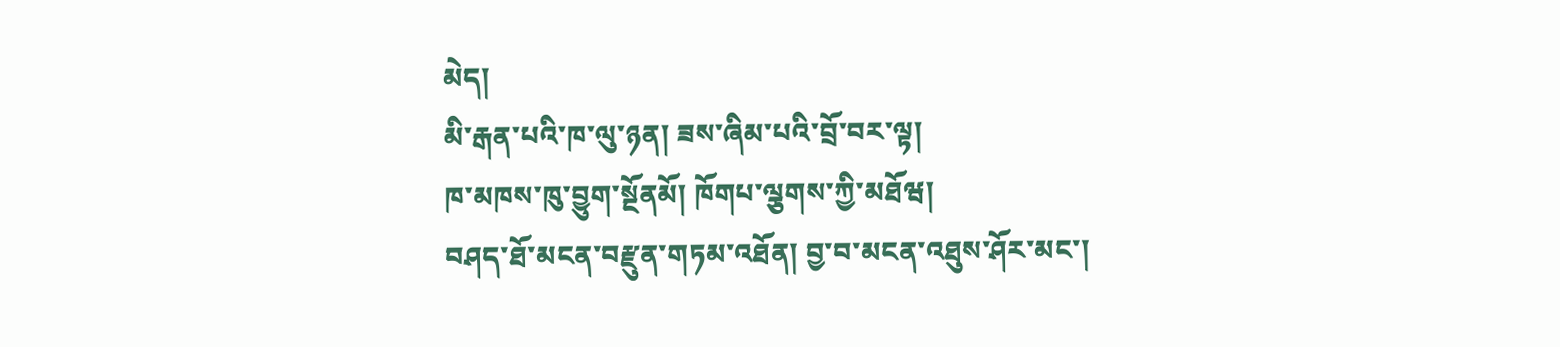མེད།
མི་རྒན་པའི་ཁ་ལུ་ཉན། ཟས་ཞིམ་པའི་བྲོ་བར་ལྟ།
ཁ་མཁས་ཁུ་བྱུག་སྔོནམོ། ཁོགཔ་ལྕགས་ཀྱི་མཐོཝ།
བཤད་ཐོ་མངན་བརྫུན་གཏམ་འཐོན། བྱ་བ་མངན་འཐུས་ཤོར་མང་།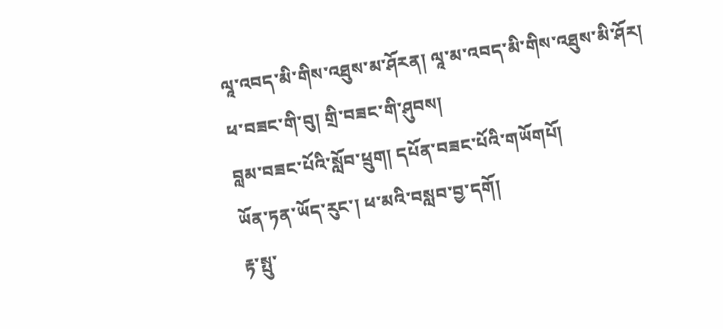ལཱ་འབད་མི་གིས་འཐུས་མ་ཤོརན། ལཱ་མ་འབད་མི་གིས་འཐུས་མི་ཤོར།
ཕ་བཟང་གི་བུ། གྲི་བཟང་གི་ཤུབས།
བླམ་བཟང་པོའི་སློབ་ཕྲུག། དཔོན་བཟང་པོའི་གཡོགཔོ།
ཡོན་ཏན་ཡོད་རུང་། ཕ་མའི་བསླབ་བྱ་དགོ།
རྟ་སྤུ་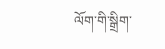ལོག་གི་སྒྲིག་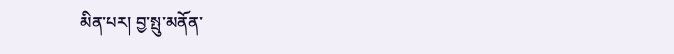མིན་པར། བྱ་སྤུ་མནོན་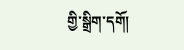གྱི་སྒྲིག་དགོ།